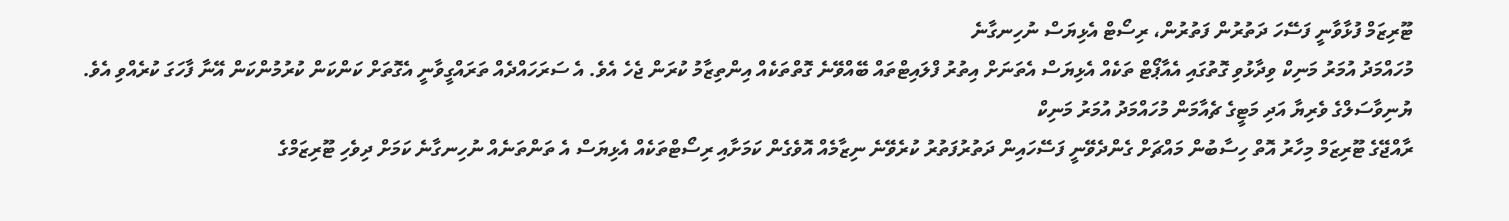ޓޫރިޒަމް ފުޅާވާނީ ފަސޭހަ ދަތުރުން ފަތުރުން، ރިސޯޓް އެޅިޔަސް ނުހިނގާނެ
މުހައްމަދު އުމަރު މަނިކް ވިދާޅުވި ގޮތުގައި އެއާޕޯޓް ތަކެއް އެޅިޔަސް އެތަނަށް އިތުރު ފްލައިޓްތައް ބޭއްވޭނެ ގޮތްތަކެއް އިންތިޒާމު ކުރަން ޖެހެ އެވެ. އެ ސަރަހައްދެއް ތަރައްގީވާނީ އެގޮތަށް ކަންކަން ކުރުމުންކަން އޭނާ ފާހަގަ ކުރެއްވި އެވެ.
ޔުނިވާސަލްގެ ވެރިޔާ އަދި މަޓީގެ ޗެއާމަން މުހައްމަދު އުމަރު މަނިކް
ރާއްޖޭގެ ޓޫރިޒަމް މިހާރު އޮތް ހިސާބުން މައްޗަށް ގެންދެވޭނީ ފަސޭހައިން ދަތުރުފަތުރު ކުރެވޭނެ ނިޒާމެއް އޮވެގެން ކަމަށާއި ރިސޯޓްތަކެއް އެޅިޔަސް އެ ތަންތަނެއް ނުހިނގާނެ ކަމަށް ދިވެހި ޓޫރިޒަމްގެ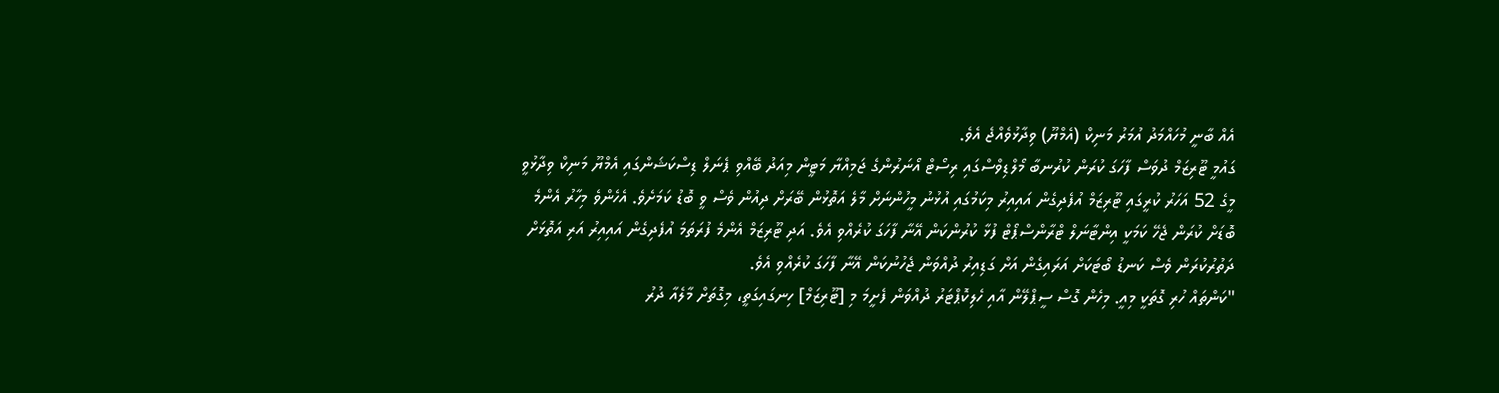އެއް ބާނީ މުހައްމަދު އުމަރު މަނިކް (އެމްޔޫ) ވިދާޅުވެއްޖެ އެވެ.
ގައުމީ ޓޫރިޒަމް ދުވަސް ފާހަގަ ކުރަން ކުރުނބާ މޯލްޑިވްސްގައި ރިސޯޓް އޯނަރުންގެ ޖަމިއްޔާ މަޓީން މިއަދު ބޭއްވި ޕެނަލް ޑިސްކަޝަންގައި އެމްޔޫ މަނިކް ވިދާޅުވީ މީގެ 52 އަހަރު ކުރީގައި ޓޫރިޒަމް އުފެދިގެން އައިއިރު މިކަމުގައި އުޅުނު މީހުންނަށް މާލެ އަތޮޅުން ބޭރަށް ދިއުން ވެސް ވީ ބޮޑު ކަމަށެވެ. އެހެންވެ މިހާރު އެންމެ ބޮޑަށް ކުރަން ޖެހޭ ކަމަކީ އިންޓާނަލް ޓްރާންސްޕޯޓް ފުޅާ ކުރުންކަން އޭނާ ފާހަގަ ކުރެއްވި އެވެ. އަދި ޓޫރިޒަމް އެންމެ ފުރަތަމަ އުފެދިގެން އައިއިރު އަރި އަތޮޅަށް ދަތުރުކުރަން ވެސް ކަނޑު ބޯޓަކަށް އަރައިގެން އަށް ގަޑިއިރު ދުއްވަން ޖެހުނުކަން އޭނާ ފާހަގަ ކުރެއްވި އެވެ.
"ކަންތައް ހުރި ގޮތަކީ މިއީ. މިހެން ގޮސް ސީޕްލޭން އާއި ހެލިކޮޕްޓަރު ދުއްވަން ފެށީމަ މި [ޓޫރިޒަމް] ހިނގައިގަތީ، މިގޮތަށް މާލެއާ ދުރު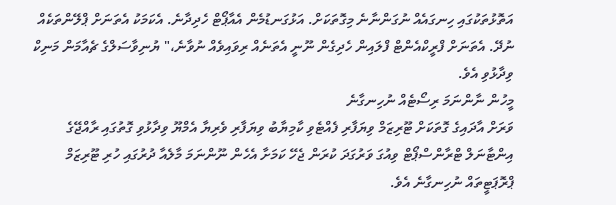އަތޮޅުތަކުގައި ހިނގައެއް ނުގަންނާނެ މިގޮތަކަށް. އަޅުގަނޑުމެން އެއާޕޯޓް ހެދިދާނެ. އެކަމަކު އެތަނަށް ޕްލޭންތަކެއް ނުދޭ. އެތަނަށް ފްރީކްއެންޓް ފްލައިން ހެދިގެން ނޫނީ އެތަނެއް ރިވައިވެއް ނުވާނެ،" ޔުނިވާސަލްގެ ޗެއާމަން މަނިކް ވިދާޅުވި އެވެ.
މީހުން ނާންނަމަ ރިސޯޓެއް ނުހިނގާނެ
ވަރަށް އާދައިގެ ގޮތަކަށް ޓޫރިޒަމް ވިޔަފާރި ފެއްޓެވި ކާމިޔާބު ވިޔަފާރި ވެރިޔާ އެމްޔޫ ވިދާޅުވި ގޮތުގައި ރާއްޖޭގެ އިންޓާނަލް ޓްރާންސްޕޯޓް ވިއުގަ ވަރުގަދަ ކުރަން ޖެހޭ ކަމަށާ އެހެން ނޫންނަމަ މާލެއާ ދުރުގައި ހުރި ޓޫރިޒަމް ޕްރޮޕަޓީތައް ނުހިނގާނެ އެވެ.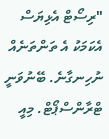"ރިސޯޓް އެޅިޔަސް އެކަމަކު އެ ތަންތަނެއް ނުހިނގާނެ. ބޭނުވަނީ ޓްރާންސްޕޯޓް. މިއީ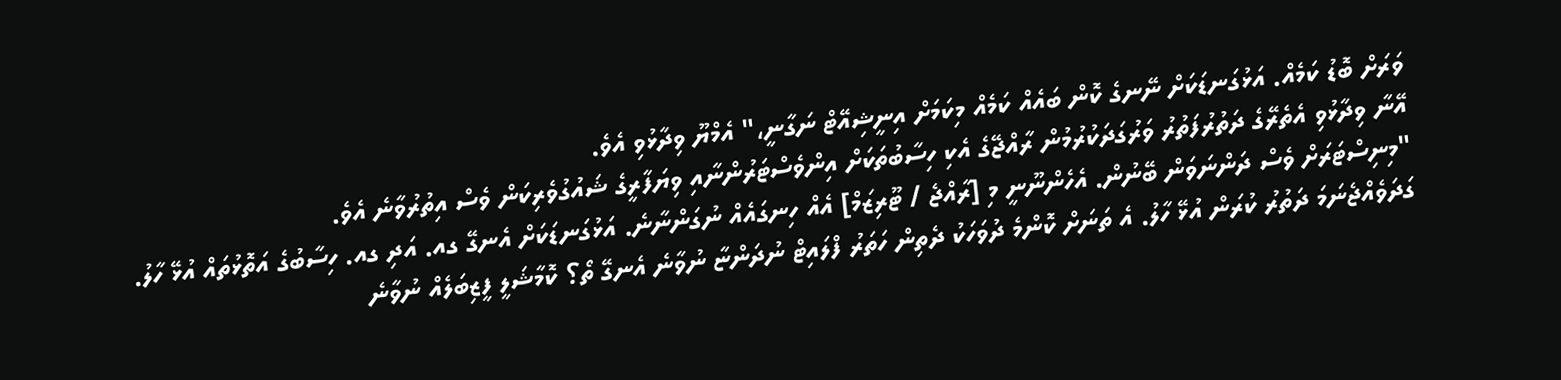ވަރަށް ބޮޑު ކަމެއް. އަޅުގަނޑަކަށް ނޭނގެ ކޮން ބައެއް ކަމެއް މިކަމަށް އިނީޝިއޭޓް ނަގާނީ،" އެމްޔޫ ވިދާޅުވި އެވެ.
އޭނާ ވިދާޅުވި އެތެރޭގެ ދަތުރުފަތުރު ވަރުގަދަކުރުމުން ރާއްޖޭގެ އެކި ހިސާބުތަކަށް އިންވެސްޓަރުންނާއި ވިޔަފާރީގެ ޝައުގުވެރިކަން ވެސް އިތުރުވާނެ އެވެ.
"މިނިސްޓަރަށް ވެސް ދަންނަވަން ބޭނުން. އެހެންނޫނީ މި [ރާއްޖެ / ޓޫރިޒަމް] އެއް ހިނގައެއް ނުގަންނާނެ. އަޅުގަނޑަކަށް އެނގޭ ގއ. އަދި ގއ. ހިސާބުގެ އަތޮޅުތައް އުޅޭ ހާލު. ގަދަވެއްޖެނަމަ ދަތުރު ކުރަން އުޅޭ ހާލު. އެ ތަނަށް ކޮންމެ ދުވަހަކު ދެތިން ހަތަރު ފްލައިޓް ނުދަންޏާ ނުވާނެ އެނގޭ ތޯ؟ ކޮމާޝަލީ ފީޒިބަލެއް ނުވާނެ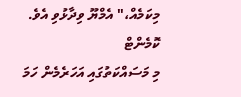މިކަމެއް،" އެމްޔޫ ވިދާޅުވި އެވެ.
ކޮމެންޓް
މި މަސައްކަތުގައި އަހަރެމެން ހަމަ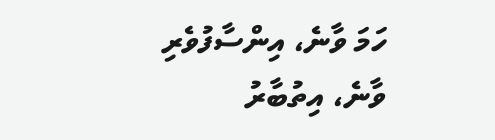ހަމަ ވާނެ، އިންސާފުވެރި ވާނެ، އިތުބާރު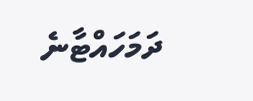ދަމަހައްޓާނެ